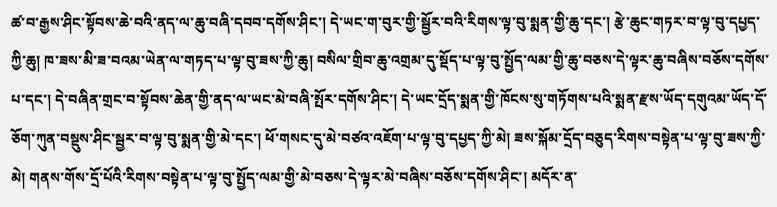ཚ་བ་རྒྱས་ཤིང་སྟོབས་ཆེ་བའི་ནད་ལ་ཆུ་བཞི་དབབ་དགོས་ཤིང་། དེ་ཡང་ག་བུར་གྱི་སྦྱོར་བའི་རིགས་ལྟ་བུ་སྨན་གྱི་ཆུ་དང་། རྩེ་ཆུང་གཏར་བ་ལྟ་བུ་དཔྱད་ཀྱི་ཆུ། ཁ་ཟས་མི་ཟ་བའམ་ཡེན་ལ་གཏད་པ་ལྟ་བུ་ཟས་ཀྱི་ཆུ། བསིལ་གྲིབ་ཆུ་འགྲམ་དུ་སྡོད་པ་ལྟ་བུ་སྤྱོད་ལམ་གྱི་ཆུ་བཅས་དེ་ལྟར་ཆུ་བཞིས་བཅོས་དགོས་པ་དང་། དེ་བཞིན་གྲང་བ་སྟོབས་ཆེན་གྱི་ནད་ལ་ཡང་མེ་བཞི་སྤོར་དགོས་ཤིང་། དེ་ཡང་དྲོད་སྨན་གྱི་ཁོངས་སུ་གཏོགས་པའི་སྨན་རྫས་ཡོད་དགུའམ་ཡོད་དོ་ཅོག་ཀུན་བསྡུས་ཤིང་སྦྱར་བ་ལྟ་བུ་སྨན་གྱི་མེ་དང་། ཕོ་གསང་དུ་མེ་བཙའ་འཇོག་པ་ལྟ་བུ་དཔྱད་ཀྱི་མེ། ཟས་སྐོམ་དྲོད་བཅུད་རིགས་བསྟེན་པ་ལྟ་བུ་ཟས་ཀྱི་མེ། གནས་གོས་དྲོ་པོའི་རིགས་བསྟེན་པ་ལྟ་བུ་སྤྱོད་ལམ་གྱི་མེ་བཅས་དེ་ལྟར་མེ་བཞིས་བཅོས་དགོས་ཤིང་། མདོར་ན་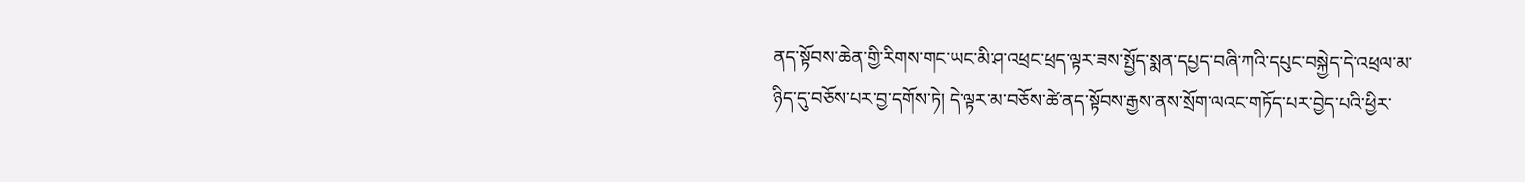ནད་སྟོབས་ཆེན་གྱི་རིགས་གང་ཡང་མི་ཤ་འཕྲང་ཕྲད་ལྟར་ཟས་སྤྱོད་སྨན་དཔྱད་བཞི་ཀའི་དཔུང་བསྐྱེད་དེ་འཕྲལ་མ་ཉིད་དུ་བཅོས་པར་བྱ་དགོས་ཏེ། དེ་ལྟར་མ་བཅོས་ཚེ་ནད་སྟོབས་རྒྱས་ནས་སྲོག་ལའང་གཏོད་པར་བྱེད་པའི་ཕྱིར་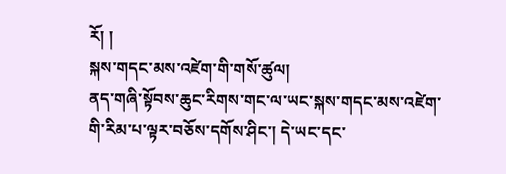རོ། །
སྐས་གདང་མས་འཛེག་གི་གསོ་ཚུལ།
ནད་གཞི་སྟོབས་ཆུང་རིགས་གང་ལ་ཡང་སྐས་གདང་མས་འཛེག་གི་རིམ་པ་ལྟར་བཅོས་དགོས་ཤིང་། དེ་ཡང་དང་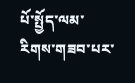པོ་སྤྱོད་ལམ་རིགས་གཟབ་པར་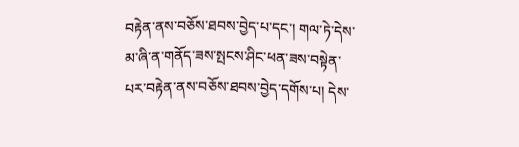བརྟེན་ནས་བཅོས་ཐབས་བྱེད་པ་དང་། གལ་ཏེ་དེས་མ་ཞི་ན་གནོད་ཟས་སྤངས་ཤིང་ཕན་ཟས་བསྟེན་པར་བརྟེན་ནས་བཅོས་ཐབས་བྱེད་དགོས་པ། དེས་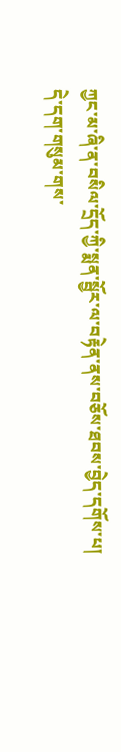ཀྱང་མ་ཞི་ན་བསིལ་དྲོད་ཀྱི་སྨན་སྦྱོར་ལ་བརྟེན་ནས་བཅོས་ཐབས་བྱེད་དགོས་པ། དེ་དག་གསུམ་གས་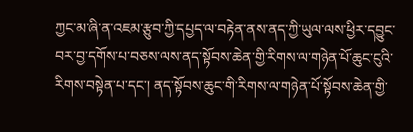ཀྱང་མ་ཞི་ན་འཇམ་རྩུབ་ཀྱི་དཔྱད་ལ་བརྟེན་ནས་ནད་ཀྱི་ཡུལ་ལས་ཕྱིར་དབྱུང་བར་བྱ་དགོས་པ་བཅས་ལས་ནད་སྟོབས་ཆེན་གྱི་རིགས་ལ་གཉེན་པོ་ཆུང་ངུའི་རིགས་བསྟེན་པ་དང་། ནད་སྟོབས་ཆུང་གི་རིགས་ལ་གཉེན་པོ་སྟོབས་ཆེན་གྱི་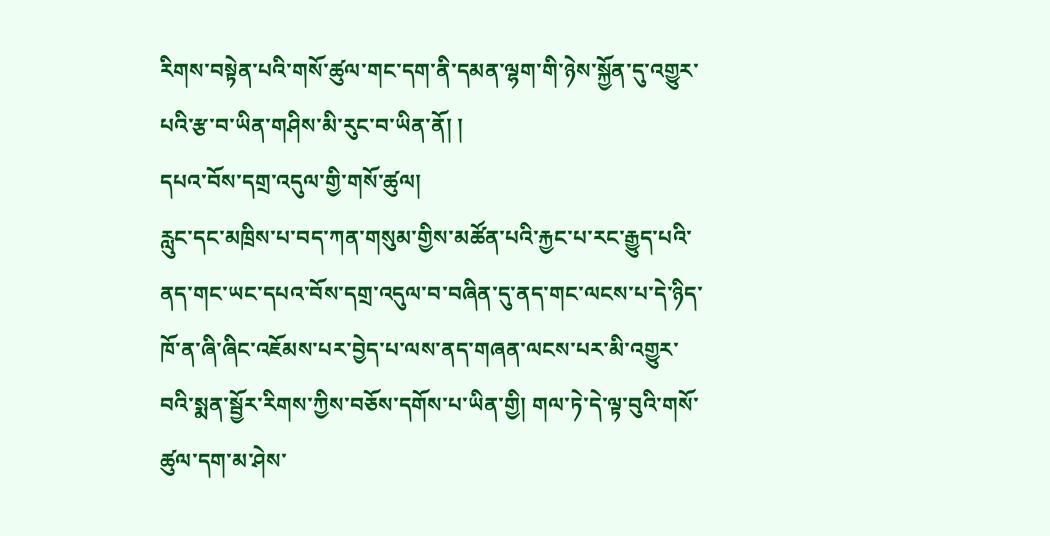རིགས་བསྟེན་པའི་གསོ་ཚུལ་གང་དག་ནི་དམན་ལྷག་གི་ཉེས་སྐྱོན་དུ་འགྱུར་པའི་རྩ་བ་ཡིན་གཤིས་མི་རུང་བ་ཡིན་ནོ། །
དཔའ་བོས་དགྲ་འདུལ་གྱི་གསོ་ཚུལ།
རླུང་དང་མཁྲིས་པ་བད་ཀན་གསུམ་གྱིས་མཚོན་པའི་རྐྱང་པ་རང་རྒྱུད་པའི་ནད་གང་ཡང་དཔའ་བོས་དགྲ་འདུལ་བ་བཞིན་དུ་ནད་གང་ལངས་པ་དེ་ཉིད་ཁོ་ན་ཞི་ཞིང་འཇོམས་པར་བྱེད་པ་ལས་ནད་གཞན་ལངས་པར་མི་འགྱུར་བའི་སྨན་སྦྱོར་རིགས་ཀྱིས་བཅོས་དགོས་པ་ཡིན་གྱི། གལ་ཏེ་དེ་ལྟ་བུའི་གསོ་ཚུལ་དག་མ་ཤེས་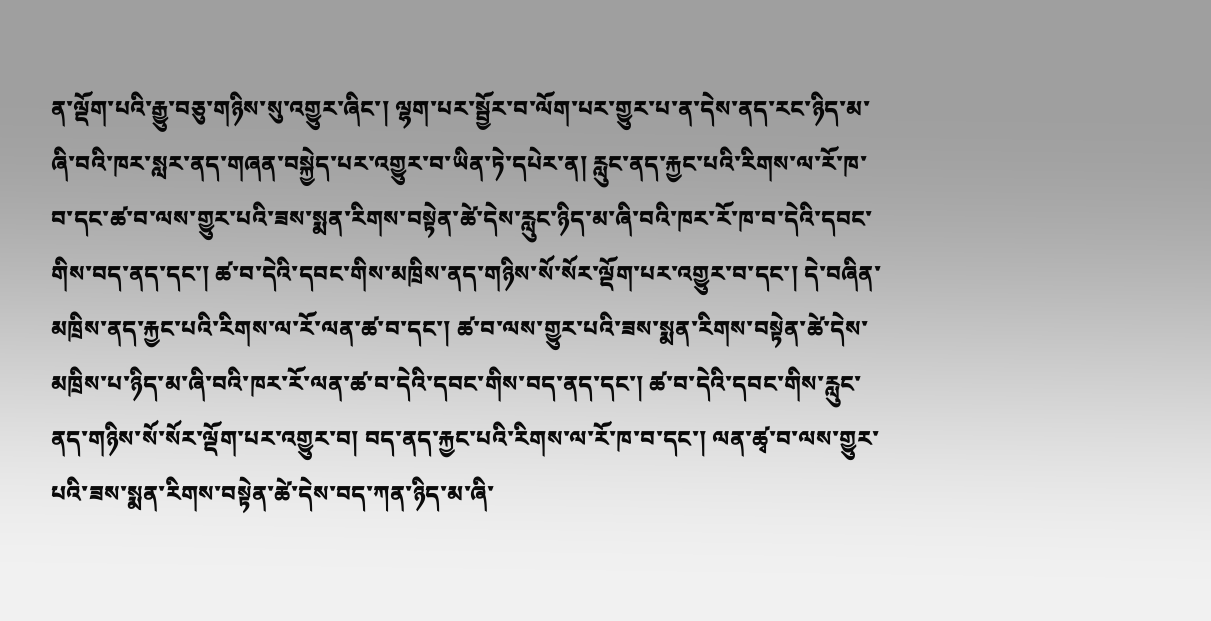ན་ལྡོག་པའི་རྒྱུ་བཅུ་གཉིས་སུ་འགྱུར་ཞིང་། ལྷག་པར་སྦྱོར་བ་ལོག་པར་གྱུར་པ་ན་དེས་ནད་རང་ཉིད་མ་ཞི་བའི་ཁར་སླར་ནད་གཞན་བསྐྱེད་པར་འགྱུར་བ་ཡིན་ཏེ་དཔེར་ན། རླུང་ནད་རྐྱང་པའི་རིགས་ལ་རོ་ཁ་བ་དང་ཚ་བ་ལས་གྱུར་པའི་ཟས་སྨན་རིགས་བསྟེན་ཚེ་དེས་རླུང་ཉིད་མ་ཞི་བའི་ཁར་རོ་ཁ་བ་དེའི་དབང་གིས་བད་ནད་དང་། ཚ་བ་དེའི་དབང་གིས་མཁྲིས་ནད་གཉིས་སོ་སོར་ལྡོག་པར་འགྱུར་བ་དང་། དེ་བཞིན་མཁྲིས་ནད་རྐྱང་པའི་རིགས་ལ་རོ་ལན་ཚ་བ་དང་། ཚ་བ་ལས་གྱུར་པའི་ཟས་སྨན་རིགས་བསྟེན་ཚེ་དེས་མཁྲིས་པ་ཉིད་མ་ཞི་བའི་ཁར་རོ་ལན་ཚ་བ་དེའི་དབང་གིས་བད་ནད་དང་། ཚ་བ་དེའི་དབང་གིས་རླུང་ནད་གཉིས་སོ་སོར་ལྡོག་པར་འགྱུར་བ། བད་ནད་རྐྱང་པའི་རིགས་ལ་རོ་ཁ་བ་དང་། ལན་ཚྭ་བ་ལས་གྱུར་པའི་ཟས་སྨན་རིགས་བསྟེན་ཚེ་དེས་བད་ཀན་ཉིད་མ་ཞི་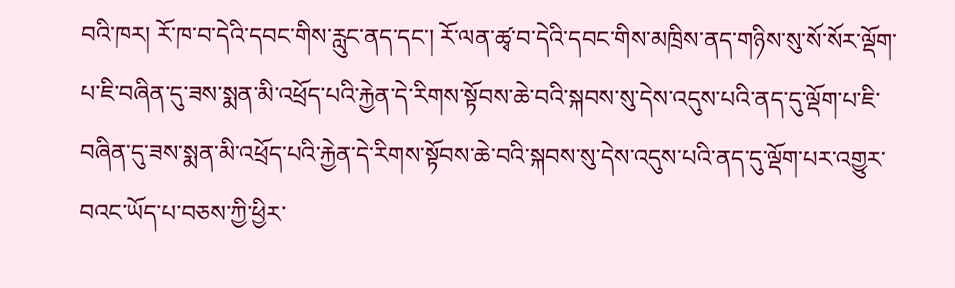བའི་ཁར། རོ་ཁ་བ་དེའི་དབང་གིས་རླུང་ནད་དང་། རོ་ལན་ཚྭ་བ་དེའི་དབང་གིས་མཁྲིས་ནད་གཉིས་སུ་སོ་སོར་ལྡོག་པ་ཇི་བཞིན་དུ་ཟས་སྨན་མི་འཕྲོད་པའི་རྐྱེན་དེ་རིགས་སྟོབས་ཆེ་བའི་སྐབས་སུ་དེས་འདུས་པའི་ནད་དུ་ལྡོག་པ་ཇི་བཞིན་དུ་ཟས་སྨན་མི་འཕྲོད་པའི་རྐྱེན་དེ་རིགས་སྟོབས་ཆེ་བའི་སྐབས་སུ་དེས་འདུས་པའི་ནད་དུ་ལྡོག་པར་འགྱུར་བའང་ཡོད་པ་བཅས་ཀྱི་ཕྱིར་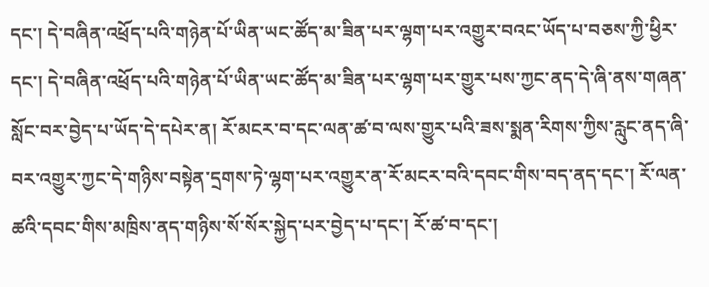དང་། དེ་བཞིན་འཕྲོད་པའི་གཉེན་པོ་ཡིན་ཡང་ཚོད་མ་ཟིན་པར་ལྷག་པར་འགྱུར་བའང་ཡོད་པ་བཅས་ཀྱི་ཕྱིར་དང་། དེ་བཞིན་འཕྲོད་པའི་གཉེན་པོ་ཡིན་ཡང་ཚོད་མ་ཟིན་པར་ལྷག་པར་གྱུར་པས་ཀྱང་ནད་དེ་ཞི་ནས་གཞན་སློང་བར་བྱེད་པ་ཡོད་དེ་དཔེར་ན། རོ་མངར་བ་དང་ལན་ཚ་བ་ལས་གྱུར་པའི་ཟས་སྨན་རིགས་ཀྱིས་རླུང་ནད་ཞི་བར་འགྱུར་ཀྱང་དེ་གཉིས་བསྟེན་དྲགས་ཏེ་ལྷག་པར་འགྱུར་ན་རོ་མངར་བའི་དབང་གིས་བད་ནད་དང་། རོ་ལན་ཚའི་དབང་གིས་མཁྲིས་ནད་གཉིས་སོ་སོར་སྐྱེད་པར་བྱེད་པ་དང་། རོ་ཚ་བ་དང་།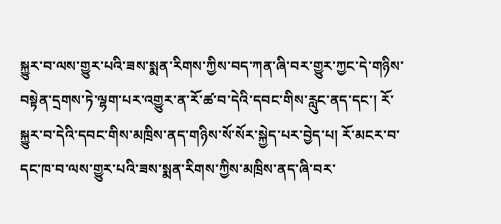སྐྱུར་བ་ལས་གྱུར་པའི་ཟས་སྨན་རིགས་ཀྱིས་བད་ཀན་ཞི་བར་གྱུར་ཀྱང་དེ་གཉིས་བསྟེན་དྲགས་ཏེ་ལྷག་པར་འགྱུར་ན་རོ་ཚ་བ་དེའི་དབང་གིས་རླུང་ནད་དང་། རོ་སྐྱུར་བ་དེའི་དབང་གིས་མཁྲིས་ནད་གཉིས་སོ་སོར་སྐྱེད་པར་བྱེད་པ། རོ་མངར་བ་དང་ཁ་བ་ལས་གྱུར་པའི་ཟས་སྨན་རིགས་ཀྱིས་མཁྲིས་ནད་ཞི་བར་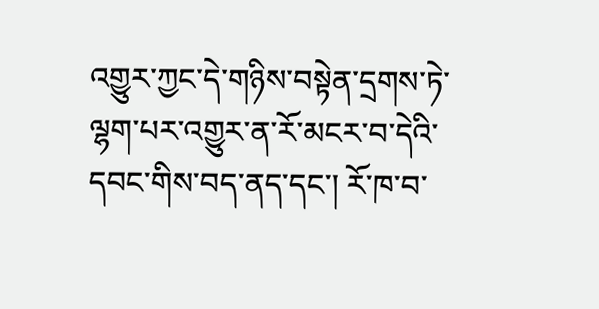འགྱུར་ཀྱང་དེ་གཉིས་བསྟེན་དྲགས་ཏེ་ལྷག་པར་འགྱུར་ན་རོ་མངར་བ་དེའི་དབང་གིས་བད་ནད་དང་། རོ་ཁ་བ་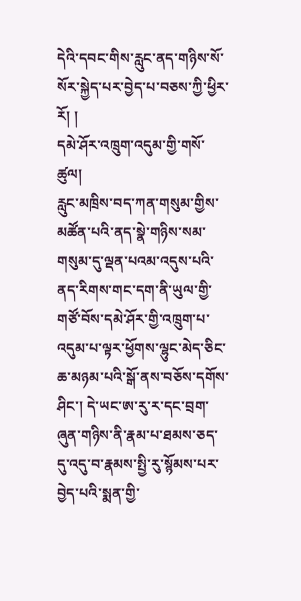དེའི་དབང་གིས་རླུང་ནད་གཉིས་སོ་སོར་སྐྱེད་པར་བྱེད་པ་བཅས་ཀྱི་ཕྱིར་རོ། །
དམེ་ཤོར་འཁྲུག་འདུམ་གྱི་གསོ་ཚུལ།
རླུང་མཁྲིས་བད་ཀན་གསུམ་གྱིས་མཚོན་པའི་ནད་སྣེ་གཉིས་སམ་གསུམ་དུ་ལྡན་པའམ་འདུས་པའི་ནད་རིགས་གང་དག་ནི་ཡུལ་གྱི་གཙོ་བོས་དམེ་ཤོར་གྱི་འཁྲུག་པ་འདུམ་པ་ལྟར་ཕྱོགས་ལྷུང་མེད་ཅིང་ཆ་མཉམ་པའི་སྒོ་ནས་བཅོས་དགོས་ཤིང་། དེ་ཡང་ཨ་རུ་ར་དང་བྲག་ཞུན་གཉིས་ནི་རྣམ་པ་ཐམས་ཅད་དུ་འདུ་བ་རྣམས་སྤྱི་རུ་སྙོམས་པར་བྱེད་པའི་སྨན་གྱི་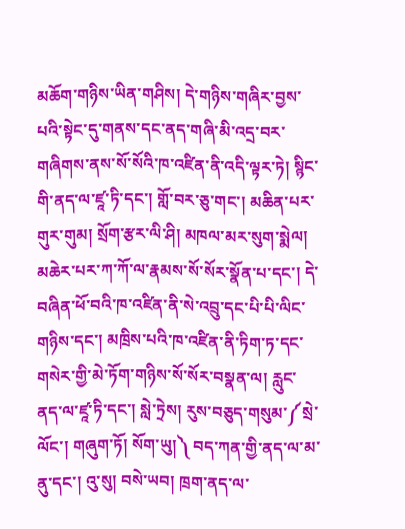མཆོག་གཉིས་ཡིན་གཤིས། དེ་གཉིས་གཞིར་བྱས་པའི་སྟེང་དུ་གནས་དང་ནད་གཞི་མི་འདྲ་བར་གཞིགས་ནས་སོ་སོའི་ཁ་འཛིན་ནི་འདི་ལྟར་ཏེ། སྙིང་གི་ནད་ལ་ཛཱ་ཏི་དང་། གློ་བར་ཅུ་གང་། མཆིན་པར་གུར་གུམ། སྲོག་རྩར་ལི་ཤི། མཁལ་མར་སུག་སྨེལ། མཆེར་པར་ཀ་ཀོ་ལ་རྣམས་སོ་སོར་སྣོན་པ་དང་། དེ་བཞིན་ཕོ་བའི་ཁ་འཛིན་ནི་སེ་འབྲུ་དང་པི་པི་ལིང་གཉིས་དང་། མཁྲིས་པའི་ཁ་འཛིན་ནི་ཏིག་ཏ་དང་གསེར་གྱི་མེ་ཏོག་གཉིས་སོ་སོར་བསྣན་ལ། རླུང་ནད་ལ་ཛཱ་ཏི་དང་། སླེ་ཏྲེས། རུས་བཅུད་གསུམ་༼སྲེ་ལོང་། གཞུག་ཏོ། སོག་ཡུ།༽ བད་ཀན་གྱི་ནད་ལ་མ་ནུ་དང་། འུ་སུ། བསེ་ཡབ། ཁྲག་ནད་ལ་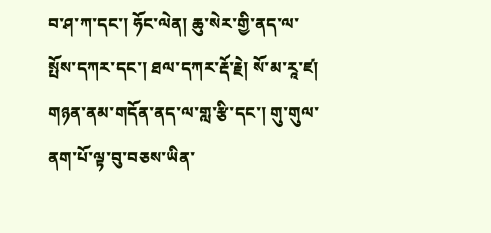བ་ཤ་ཀ་དང་། ཧོང་ལེན། ཆུ་སེར་གྱི་ནད་ལ་སྤོས་དཀར་དང་། ཐལ་དཀར་རྡོ་རྗེ། སོ་མ་རཱ་ཛ། གཉན་ནམ་གདོན་ནད་ལ་གླ་རྩི་དང་། གུ་གུལ་ནག་པོ་ལྟ་བུ་བཅས་ཡིན་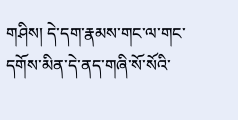གཤིས། དེ་དག་རྣམས་གང་ལ་གང་དགོས་མིན་དེ་ནད་གཞི་སོ་སོའི་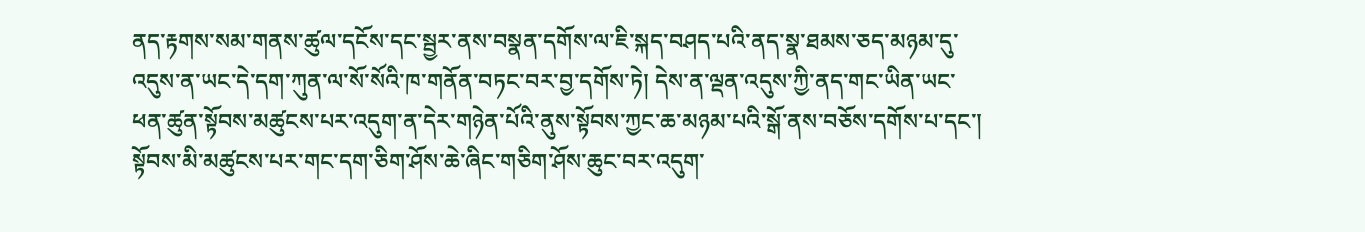ནད་རྟགས་སམ་གནས་ཚུལ་དངོས་དང་སྦྱར་ནས་བསྣན་དགོས་ལ་ཇི་སྐད་བཤད་པའི་ནད་སྣ་ཐམས་ཅད་མཉམ་དུ་འདུས་ན་ཡང་དེ་དག་ཀུན་ལ་སོ་སོའི་ཁ་གནོན་བཏང་བར་བྱ་དགོས་ཏེ། དེས་ན་ལྡན་འདུས་ཀྱི་ནད་གང་ཡིན་ཡང་ཕན་ཚུན་སྟོབས་མཚུངས་པར་འདུག་ན་དེར་གཉེན་པོའི་ནུས་སྟོབས་ཀྱང་ཆ་མཉམ་པའི་སྒོ་ནས་བཅོས་དགོས་པ་དང་། སྟོབས་མི་མཚུངས་པར་གང་དག་ཅིག་ཤོས་ཆེ་ཞིང་གཅིག་ཤོས་ཆུང་བར་འདུག་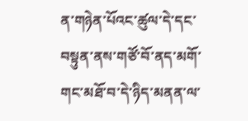ན་གཉེན་པོའང་ཚུལ་དེ་དང་བསྟུན་ནས་གཙོ་བོ་ནད་མགོ་གང་མཐོ་བ་དེ་ཉིད་མནན་ལ་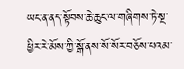ཡང་ན་ནད་སྟོབས་ཆེ་ཆུང་ལ་གཞིགས་ཏེ་སྔ་ཕྱིར་རེ་མོས་ཀྱི་སྒོ་ནས་སོ་སོར་བཅོས་པའམ་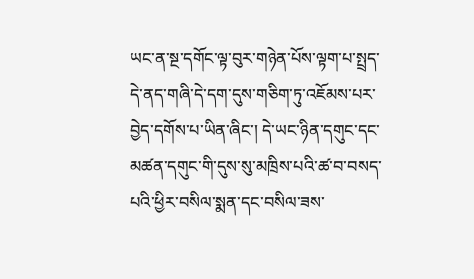ཡང་ན་སྔ་དགོང་ལྟ་བུར་གཉེན་པོས་ལྟག་པ་སྤྲད་དེ་ནད་གཞི་དེ་དག་དུས་གཅིག་ཏུ་འཇོམས་པར་བྱེད་དགོས་པ་ཡིན་ཞིང་། དེ་ཡང་ཉིན་དགུང་དང་མཚན་དགུང་གི་དུས་སུ་མཁྲིས་པའི་ཚ་བ་བསད་པའི་ཕྱིར་བསིལ་སྨན་དང་བསིལ་ཟས་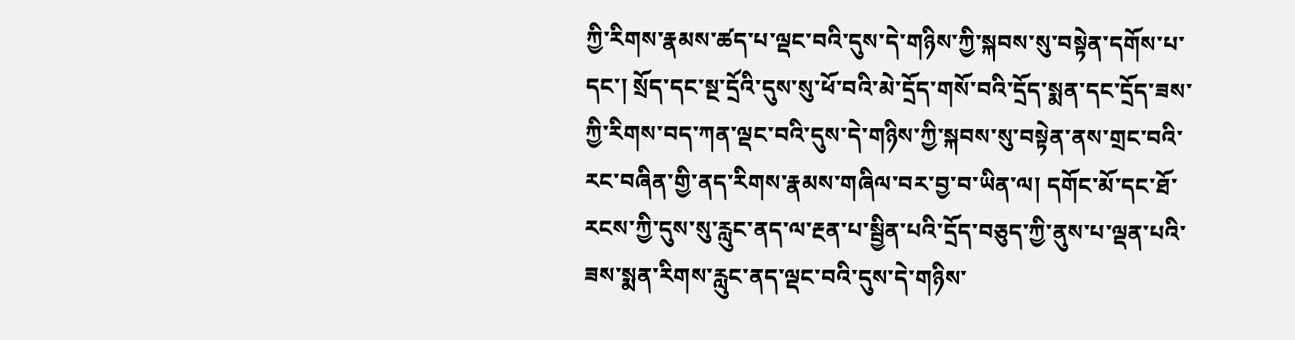ཀྱི་རིགས་རྣམས་ཚད་པ་ལྡང་བའི་དུས་དེ་གཉིས་ཀྱི་སྐབས་སུ་བསྟེན་དགོས་པ་དང་། སྲོད་དང་སྔ་དྲོའི་དུས་སུ་ཕོ་བའི་མེ་དྲོད་གསོ་བའི་དྲོད་སྨན་དང་དྲོད་ཟས་ཀྱི་རིགས་བད་ཀན་ལྡང་བའི་དུས་དེ་གཉིས་ཀྱི་སྐབས་སུ་བསྟེན་ནས་གྲང་བའི་རང་བཞིན་གྱི་ནད་རིགས་རྣམས་གཞིལ་བར་བྱ་བ་ཡིན་ལ། དགོང་མོ་དང་ཐོ་རངས་ཀྱི་དུས་སུ་རླུང་ནད་ལ་རྔན་པ་སྦྱིན་པའི་དྲོད་བཅུད་ཀྱི་ནུས་པ་ལྡན་པའི་ཟས་སྨན་རིགས་རླུང་ནད་ལྡང་བའི་དུས་དེ་གཉིས་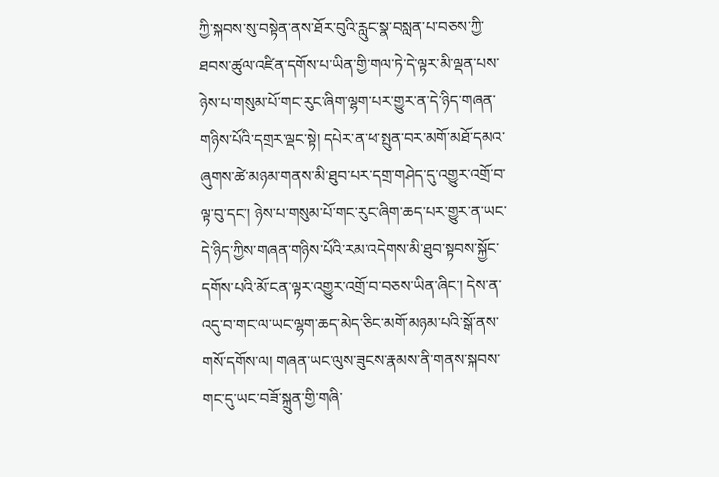ཀྱི་སྐབས་སུ་བསྟེན་ནས་ཐོར་བུའི་རླུང་སྣ་བསླན་པ་བཅས་ཀྱི་ཐབས་ཚུལ་འཛིན་དགོས་པ་ཡིན་གྱི་གལ་ཏེ་དེ་ལྟར་མི་ལྡན་པས་ཉེས་པ་གསུམ་པོ་གང་རུང་ཞིག་ལྷག་པར་གྱུར་ན་དེ་ཉིད་གཞན་གཉིས་པོའི་དགྲར་ལྡང་སྟེ། དཔེར་ན་ཕ་སྤུན་བར་མགོ་མཐོ་དམའ་ཞུགས་ཚེ་མཉམ་གནས་མི་ཐུབ་པར་དགྲ་གཤེད་དུ་འགྱུར་འགྲོ་བ་ལྟ་བུ་དང་། ཉེས་པ་གསུམ་པོ་གང་རུང་ཞིག་ཆད་པར་གྱུར་ན་ཡང་དེ་ཉིད་ཀྱིས་གཞན་གཉིས་པོའི་རམ་འདེགས་མི་ཐུབ་སྟབས་སྐྱོང་དགོས་པའི་མོ་ངན་ལྟར་འགྱུར་འགྲོ་བ་བཅས་ཡིན་ཞིང་། དེས་ན་འདུ་བ་གང་ལ་ཡང་ལྷག་ཆད་མེད་ཅིང་མགོ་མཉམ་པའི་སྒོ་ནས་གསོ་དགོས་ལ། གཞན་ཡང་ལུས་ཟུངས་རྣམས་ནི་གནས་སྐབས་གང་དུ་ཡང་བཟོ་སྐྲུན་གྱི་གཞི་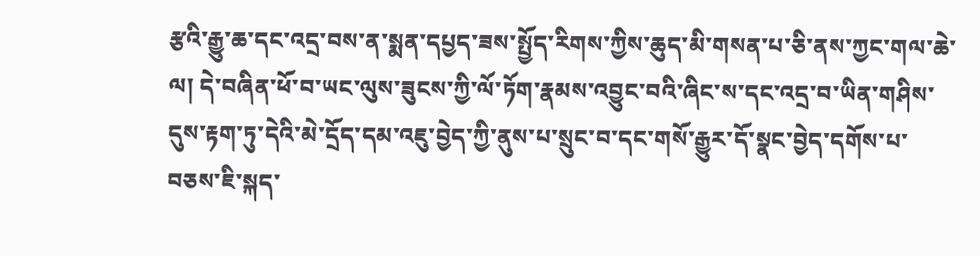རྩའི་རྒྱུ་ཆ་དང་འདྲ་བས་ན་སྨན་དཔྱད་ཟས་སྤྱོད་རིགས་ཀྱིས་ཆུད་མི་གསན་པ་ཅི་ནས་ཀྱང་གལ་ཆེ་ལ། དེ་བཞིན་ཕོ་བ་ཡང་ལུས་ཟུངས་ཀྱི་ལོ་ཏོག་རྣམས་འབྱུང་བའི་ཞིང་ས་དང་འདྲ་བ་ཡིན་གཤིས་དུས་རྟག་ཏུ་དེའི་མེ་དྲོད་དམ་འཇུ་བྱེད་ཀྱི་ནུས་པ་སྲུང་བ་དང་གསོ་རྒྱུར་དོ་སྣང་བྱེད་དགོས་པ་བཅས་ཇི་སྐད་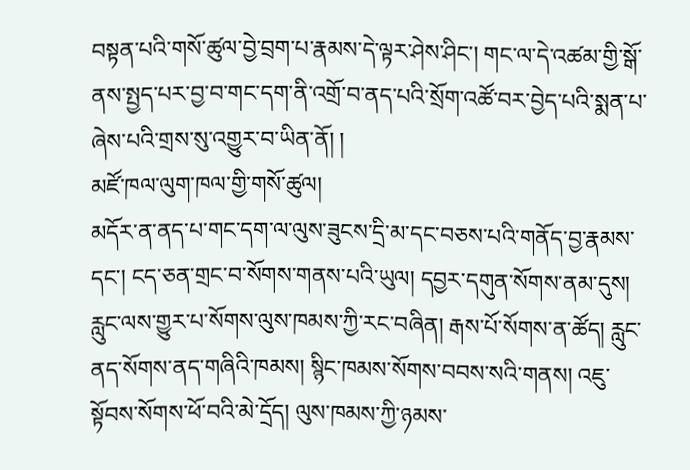བསྟན་པའི་གསོ་ཚུལ་བྱེ་བྲག་པ་རྣམས་དེ་ལྟར་ཤེས་ཤིང་། གང་ལ་དེ་འཚམ་གྱི་སྒོ་ནས་སྤྱད་པར་བྱ་བ་གང་དག་ནི་འགྲོ་བ་ནད་པའི་སྲོག་འཚོ་བར་བྱེད་པའི་སྨན་པ་ཞེས་པའི་གྲས་སུ་འགྱུར་བ་ཡིན་ནོ། །
མཛོ་ཁལ་ལུག་ཁལ་གྱི་གསོ་ཚུལ།
མདོར་ན་ནད་པ་གང་དག་ལ་ལུས་ཟུངས་དྲི་མ་དང་བཅས་པའི་གནོད་བྱ་རྣམས་དང་། ངད་ཅན་གྲང་བ་སོགས་གནས་པའི་ཡུལ། དབྱར་དགུན་སོགས་ནམ་དུས། རླུང་ལས་གྱུར་པ་སོགས་ལུས་ཁམས་ཀྱི་རང་བཞིན། རྒས་པོ་སོགས་ན་ཚོད། རླུང་ནད་སོགས་ནད་གཞིའི་ཁམས། སྙིང་ཁམས་སོགས་བབས་སའི་གནས། འཇུ་སྟོབས་སོགས་ཕོ་བའི་མེ་དྲོད། ལུས་ཁམས་ཀྱི་ཉམས་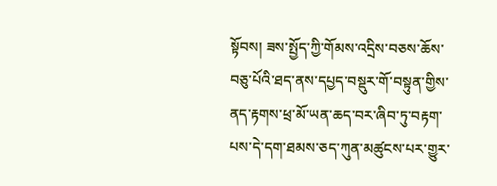སྟོབས། ཟས་སྤྱོད་ཀྱི་གོམས་འདྲིས་བཅས་ཆོས་བཅུ་པོའི་ཐད་ནས་དཔྱད་བསྡུར་གོ་བསྟུན་གྱིས་ནད་རྟགས་ཕྲ་མོ་ཡན་ཆད་བར་ཞིབ་ཏུ་བརྟག་པས་དེ་དག་ཐམས་ཅད་ཀུན་མཚུངས་པར་གྱུར་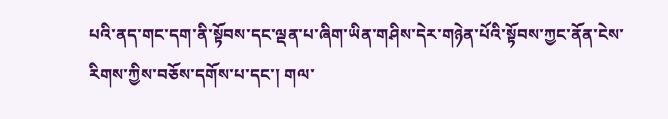པའི་ནད་གང་དག་ནི་སྟོབས་དང་ལྡན་པ་ཞིག་ཡིན་གཤིས་དེར་གཉེན་པོའི་སྟོབས་ཀྱང་ནོན་ངེས་རིགས་ཀྱིས་བཅོས་དགོས་པ་དང་། གལ་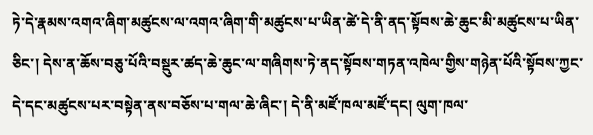ཏེ་དེ་རྣམས་འགའ་ཞིག་མཚུངས་ལ་འགའ་ཞིག་གི་མཚུངས་པ་ཡིན་ཚེ་དེ་ནི་ནད་སྟོབས་ཆེ་ཆུང་མི་མཚུངས་པ་ཡིན་ཅིང་། དེས་ན་ཆོས་བཅུ་པོའི་བསྡུར་ཚད་ཆེ་ཆུང་ལ་གཞིགས་ཏེ་ནད་སྟོབས་གཏན་འཁེལ་གྱིས་གཉེན་པོའི་སྟོབས་ཀྱང་དེ་དང་མཚུངས་པར་བསྟེན་ནས་བཅོས་པ་གལ་ཆེ་ཞིང་། དེ་ནི་མཛོ་ཁལ་མཛོ་དང། ལུག་ཁལ་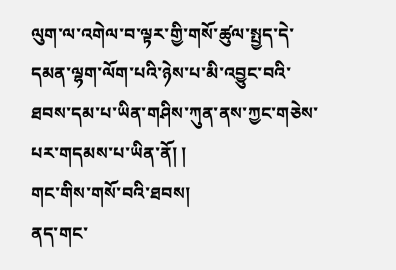ལུག་ལ་འགེལ་བ་ལྟར་གྱི་གསོ་ཚུལ་སྤྱད་དེ་དམན་ལྷག་ལོག་པའི་ཉེས་པ་མི་འབྱུང་བའི་ཐབས་དམ་པ་ཡིན་གཤིས་ཀུན་ནས་ཀྱང་གཅེས་པར་གདམས་པ་ཡིན་ནོ། །
གང་གིས་གསོ་བའི་ཐབས།
ནད་གང་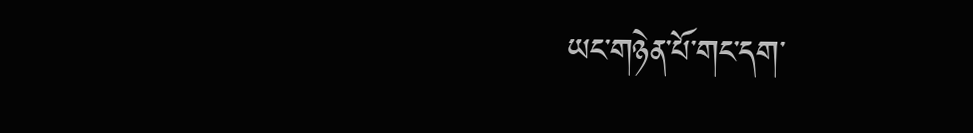ཡང་གཉེན་པོ་གང་དག་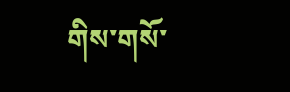གིས་གསོ་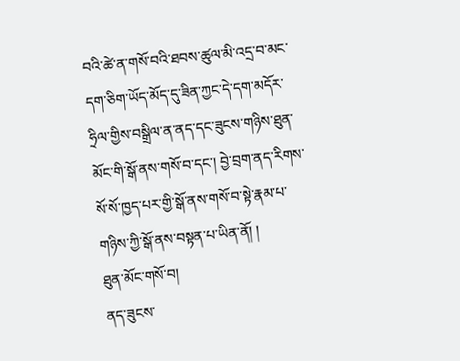བའི་ཚེ་ན་གསོ་བའི་ཐབས་ཚུལ་མི་འདྲ་བ་མང་དག་ཅིག་ཡོད་མོད་དུ་ཟིན་ཀྱང་དེ་དག་མདོར་ཧྲིལ་གྱིས་བསྒྲིལ་ན་ནད་དང་ཟུངས་གཉིས་ཐུན་མོང་གི་སྒོ་ནས་གསོ་བ་དང་། བྱེ་བྲག་ནད་རིགས་སོ་སོ་ཁྱད་པར་གྱི་སྒོ་ནས་གསོ་བ་སྟེ་རྣམ་པ་གཉིས་ཀྱི་སྒོ་ནས་བསྟན་པ་ཡིན་ནོ། །
ཐུན་མོང་གསོ་བ།
ནད་ཟུངས་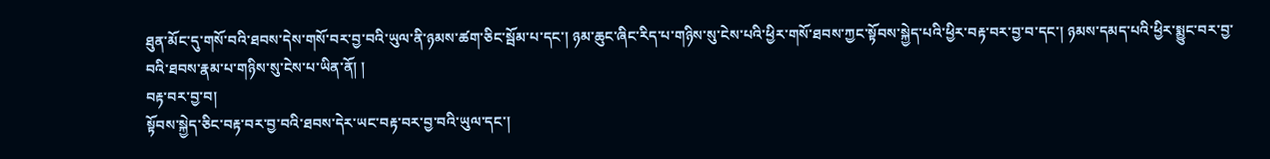ཐུན་མོང་དུ་གསོ་བའི་ཐབས་དེས་གསོ་བར་བྱ་བའི་ཡུལ་ནི་ཉམས་ཚག་ཅིང་སྦོམ་པ་དང་། ཉམ་ཆུང་ཞིང་རིད་པ་གཉིས་སུ་ངེས་པའི་ཕྱིར་གསོ་ཐབས་ཀྱང་སྟོབས་སྐྱེད་པའི་ཕྱིར་བརྟ་བར་བྱ་བ་དང་། ཉམས་དམད་པའི་ཕྱིར་སྨྱུང་བར་བྱ་བའི་ཐབས་རྣམ་པ་གཉིས་སུ་ངེས་པ་ཡིན་ནོ། །
བརྟ་བར་བྱ་བ།
སྟོབས་སྐྱེད་ཅིང་བརྟ་བར་བྱ་བའི་ཐབས་དེར་ཡང་བརྟ་བར་བྱ་བའི་ཡུལ་དང་།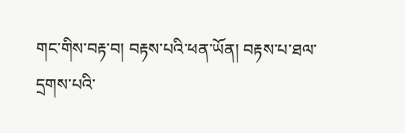གང་གིས་བརྟ་བ། བརྟས་པའི་ཕན་ཡོན། བརྟས་པ་ཐལ་དྲགས་པའི་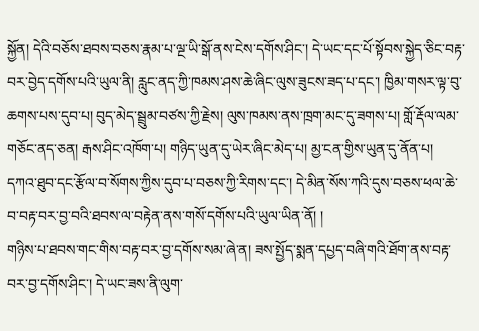སྐྱོན། དེའི་བཅོས་ཐབས་བཅས་རྣམ་པ་ལྔ་ཡི་སྒོ་ནས་ངེས་དགོས་ཤིང་། དེ་ཡང་དང་པོ་སྟོབས་སྐྱེད་ཅིང་བརྟ་བར་བྱེད་དགོས་པའི་ཡུལ་ནི། རླུང་ནད་ཀྱི་ཁམས་ཤས་ཆེ་ཞིང་ལུས་ཟུངས་ཟད་པ་དང་། ཁྱིམ་གསར་ལྟ་བུ་ཆགས་པས་དུབ་པ། བུད་མེད་སྦྲུམ་བཙས་ཀྱི་རྗེས། ལུས་ཁམས་ནས་ཁྲག་མང་དུ་ཟགས་པ། གློ་རྡོལ་ལམ་གཅོང་ནད་ཅན། རྒས་ཤིང་འཁོག་པ། གཉིད་ཡུན་དུ་ཡེར་ཞིང་མེད་པ། མྱ་ངན་གྱིས་ཡུན་དུ་ནོན་པ། དཀའ་ཐུབ་དང་རྩོལ་བ་སོགས་ཀྱིས་དུབ་པ་བཅས་ཀྱི་རིགས་དང་། དེ་མིན་སོས་ཀའི་དུས་བཅས་ཕལ་ཆེ་བ་བརྟ་བར་བྱ་བའི་ཐབས་ལ་བརྟེན་ནས་གསོ་དགོས་པའི་ཡུལ་ཡིན་ནོ། །
གཉིས་པ་ཐབས་གང་གིས་བརྟ་བར་བྱ་དགོས་སམ་ཞེ་ན། ཟས་སྤྱོད་སྨན་དཔྱད་བཞི་གའི་ཐོག་ནས་བརྟ་བར་བྱ་དགོས་ཤིང་། དེ་ཡང་ཟས་ནི་ལུག་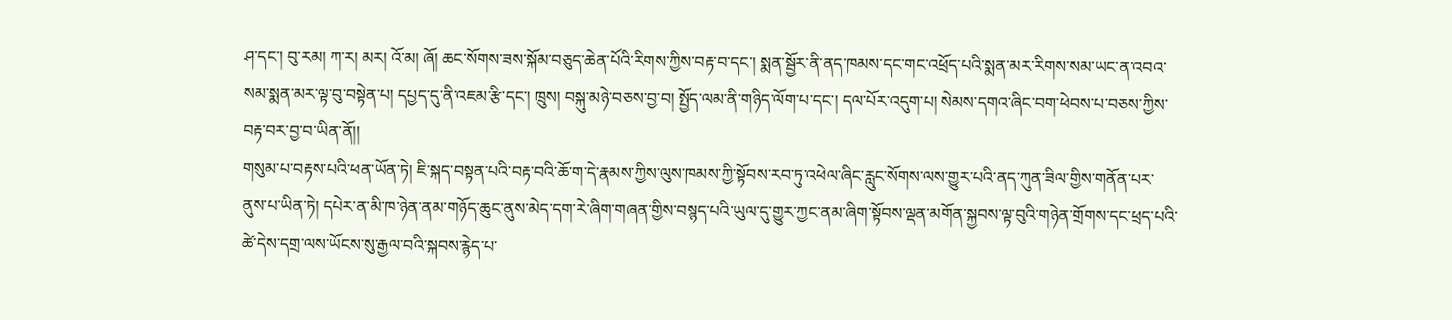ཤ་དང་། བུ་རམ། ཀ་ར། མར། འོ་མ། ཞོ། ཆང་སོགས་ཟས་སྐོམ་བཅུད་ཆེན་པོའི་རིགས་ཀྱིས་བརྟ་བ་དང་། སྨན་སྦྱོར་ནི་ནད་ཁམས་དང་གང་འཕྲོད་པའི་སྨན་མར་རིགས་སམ་ཡང་ན་འབའ་སམ་སྨན་མར་ལྟ་བུ་བསྟེན་པ། དཔྱད་དུ་ནི་འཇམ་རྩི་དང་། ཁྲུས། བསྐུ་མཉེ་བཅས་བྱ་བ། སྤྱོད་ལམ་ནི་གཉིད་ལོག་པ་དང་། དལ་པོར་འདུག་པ། སེམས་དགའ་ཞིང་བག་ཕེབས་པ་བཅས་ཀྱིས་བརྟ་བར་བྱ་བ་ཡིན་ནོ།།
གསུམ་པ་བརྟས་པའི་ཕན་ཡོན་ཏེ། ཇི་སྐད་བསྟན་པའི་བརྟ་བའི་ཆོ་ག་དེ་རྣམས་ཀྱིས་ལུས་ཁམས་ཀྱི་སྟོབས་རབ་ཏུ་འཕེལ་ཞིང་རླུང་སོགས་ལས་གྱུར་པའི་ནད་ཀུན་ཟིལ་གྱིས་གནོན་པར་ནུས་པ་ཡིན་ཏེ། དཔེར་ན་མི་ཁ་ཉེན་ནམ་གཉོད་ཆུང་ནུས་མེད་དག་རེ་ཞིག་གཞན་གྱིས་བསྙད་པའི་ཡུལ་དུ་གྱུར་ཀྱང་ནམ་ཞིག་སྟོབས་ལྡན་མགོན་སྐྱབས་ལྟ་བུའི་གཉེན་གྲོགས་དང་ཕྲད་པའི་ཚེ་དེས་དགྲ་ལས་ཡོངས་སུ་རྒྱལ་བའི་སྐབས་རྙེད་པ་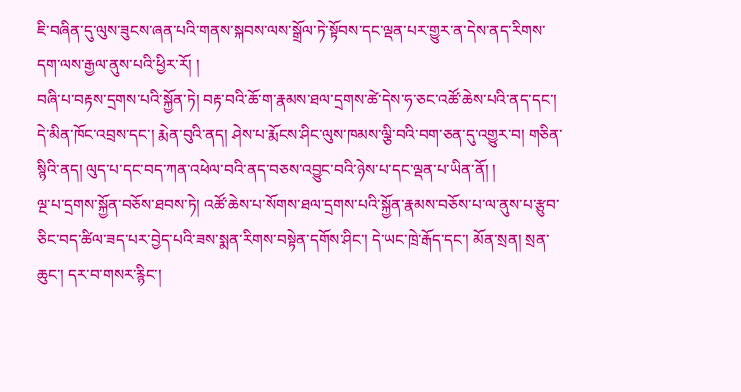ཇི་བཞིན་དུ་ལུས་ཟུངས་ཞན་པའི་གནས་སྐབས་ལས་སྒྲོལ་ཏེ་སྟོབས་དང་ལྡན་པར་གྱུར་ན་དེས་ནད་རིགས་དག་ལས་རྒྱལ་ནུས་པའི་ཕྱིར་རོ། །
བཞི་པ་བརྟས་དྲགས་པའི་སྐྱོན་ཏེ། བརྟ་བའི་ཆོ་ག་རྣམས་ཐལ་དྲགས་ཚེ་དེས་ཧ་ཅང་འཚོ་ཆེས་པའི་ནད་དང་། དེ་མིན་ཁོང་འབྲས་དང་། རྨེན་བུའི་ནད། ཤེས་པ་རྨོངས་ཤིང་ལུས་ཁམས་ལྕི་བའི་བག་ཅན་དུ་འགྱུར་བ། གཅིན་སྙིའི་ནད། ལུད་པ་དང་བད་ཀན་འཕེལ་བའི་ནད་བཅས་འབྱུང་བའི་ཉེས་པ་དང་ལྡན་པ་ཡིན་ནོ། །
ལྔ་པ་དྲགས་སྐྱོན་བཅོས་ཐབས་ཏེ། འཚོ་ཆེས་པ་སོགས་ཐལ་དྲགས་པའི་སྐྱོན་རྣམས་བཅོས་པ་ལ་ནུས་པ་རྩུབ་ཅིང་བད་ཚིལ་ཟད་པར་བྱེད་པའི་ཟས་སྨན་རིགས་བསྟེན་དགོས་ཤིང་། དེ་ཡང་ཁྲེ་རྒོད་དང་། མོན་སྲན། སྲན་ཆུང་། དར་བ་གསར་རྙིང་།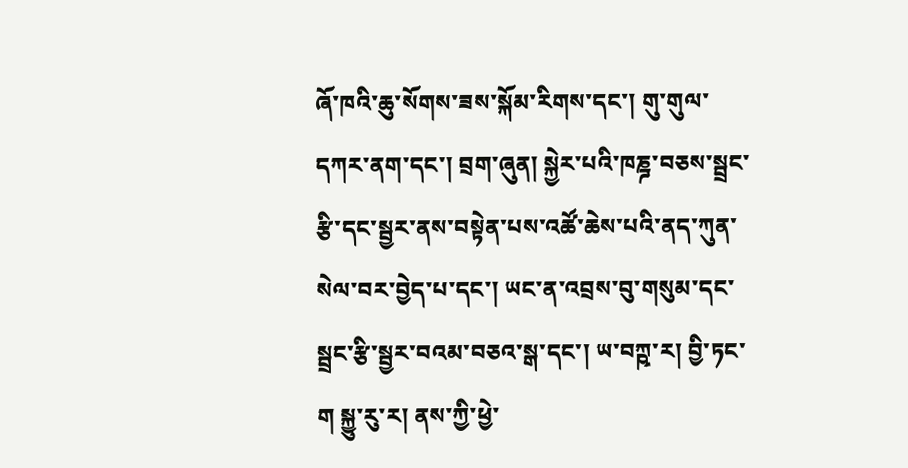ཞོ་ཁའི་ཆུ་སོགས་ཟས་སྐོམ་རིགས་དང་། གུ་གུལ་དཀར་ནག་དང་། བྲག་ཞུན། སྐྱེར་པའི་ཁཎྜ་བཅས་སྦྲང་རྩི་དང་སྦྱར་ནས་བསྟེན་པས་འཚོ་ཆེས་པའི་ནད་ཀུན་སེལ་བར་བྱེད་པ་དང་། ཡང་ན་འབྲས་བུ་གསུམ་དང་སྦྲང་རྩི་སྦྱར་བའམ་བཅའ་སྒ་དང་། ཡ་བཀྵ་ར། བྱི་ཏང་ག སྐྱུ་རུ་ར། ནས་ཀྱི་ཕྱེ་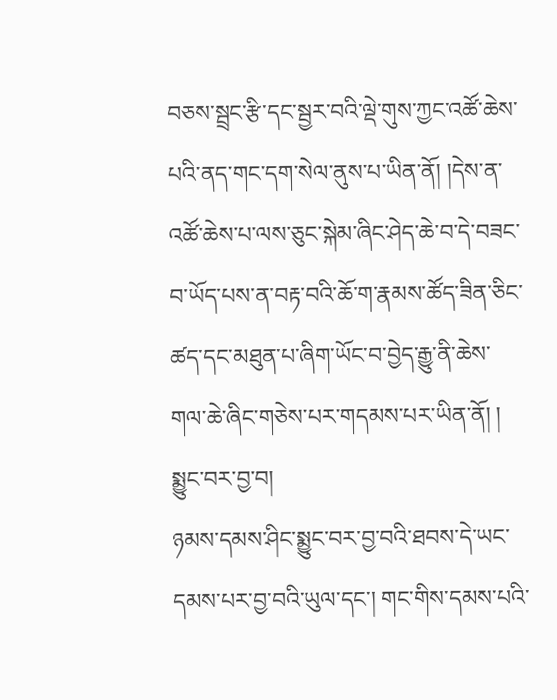བཅས་སྦྲང་རྩི་དང་སྦྱར་བའི་ལྡེ་གུས་ཀྱང་འཚོ་ཆེས་པའི་ནད་གང་དག་སེལ་ནུས་པ་ཡིན་ནོ། །དེས་ན་འཚོ་ཆེས་པ་ལས་ཅུང་སྐེམ་ཞིང་ཤེད་ཆེ་བ་དེ་བཟང་བ་ཡོད་པས་ན་བརྟ་བའི་ཆོ་ག་རྣམས་ཚོད་ཟིན་ཅིང་ཚད་དང་མཐུན་པ་ཞིག་ཡོང་བ་བྱེད་རྒྱུ་ནི་ཆེས་གལ་ཆེ་ཞིང་གཅེས་པར་གདམས་པར་ཡིན་ནོ། །
སྨྱུང་བར་བྱ་བ།
ཉམས་དམས་ཤིང་སྨྱུང་བར་བྱ་བའི་ཐབས་དེ་ཡང་དམས་པར་བྱ་བའི་ཡུལ་དང་། གང་གིས་དམས་པའི་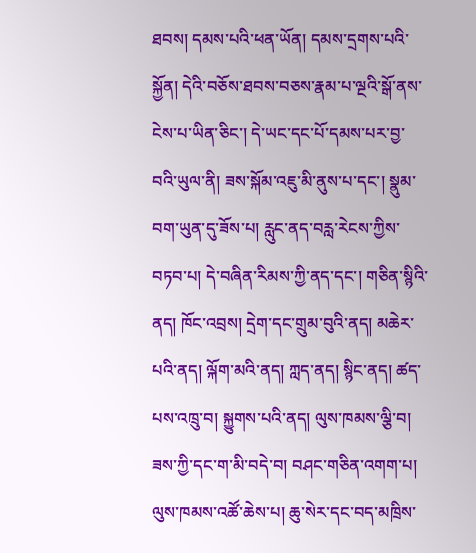ཐབས། དམས་པའི་ཕན་ཡོན། དམས་དྲགས་པའི་སྐྱོན། དེའི་བཅོས་ཐབས་བཅས་རྣམ་པ་ལྔའི་སྒོ་ནས་ངེས་པ་ཡིན་ཅིང་། དེ་ཡང་དང་པོ་དམས་པར་བྱ་བའི་ཡུལ་ནི། ཟས་སྐོམ་འཇུ་མི་ནུས་པ་དང་། སྣུམ་བག་ཡུན་དུ་ཟོས་པ། རླུང་ནད་བརླ་རེངས་ཀྱིས་བཏབ་པ། དེ་བཞིན་རིམས་ཀྱི་ནད་དང་། གཅིན་སྙིའི་ནད། ཁོང་འབྲས། དྲེག་དང་གྲུམ་བུའི་ནད། མཆེར་པའི་ནད། ལྐོག་མའི་ནད། ཀླད་ནད། སྙིང་ནད། ཚད་པས་འཁྲུ་བ། སྐྱུགས་པའི་ནད། ལུས་ཁམས་ལྕི་བ། ཟས་ཀྱི་དང་ག་མི་བདེ་བ། བཤང་གཅིན་འགག་པ། ལུས་ཁམས་འཚོ་ཆེས་པ། ཆུ་སེར་དང་བད་མཁྲིས་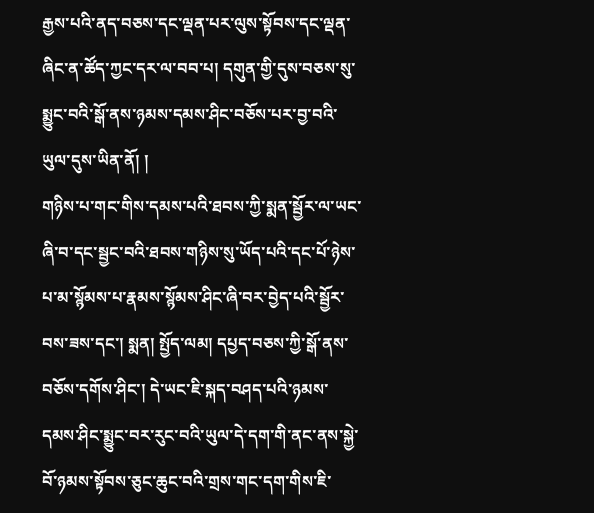རྒྱས་པའི་ནད་བཅས་དང་ལྡན་པར་ལུས་སྟོབས་དང་ལྡན་ཞིང་ན་ཚོད་ཀྱང་དར་ལ་བབ་པ། དགུན་གྱི་དུས་བཅས་སུ་སྨྱུང་བའི་སྒོ་ནས་ཉམས་དམས་ཤིང་བཅོས་པར་བྱ་བའི་ཡུལ་དུས་ཡིན་ནོ། །
གཉིས་པ་གང་གིས་དམས་པའི་ཐབས་ཀྱི་སྨན་སྦྱོར་ལ་ཡང་ཞི་བ་དང་སྦྱང་བའི་ཐབས་གཉིས་སུ་ཡོད་པའི་དང་པོ་ཉེས་པ་མ་སྙོམས་པ་རྣམས་སྙོམས་ཤིང་ཞི་བར་བྱེད་པའི་སྦྱོར་བས་ཟས་དང་། སྨན། སྤྱོད་ལམ། དཔྱད་བཅས་ཀྱི་སྒོ་ནས་བཅོས་དགོས་ཤིང་། དེ་ཡང་ཇི་སྐད་བཤད་པའི་ཉམས་དམས་ཤིང་སྨྱུང་བར་རུང་བའི་ཡུལ་དེ་དག་གི་ནང་ནས་སྐྱེ་བོ་ཉམས་སྟོབས་ཅུང་ཆུང་བའི་གྲས་གང་དག་གིས་ཇི་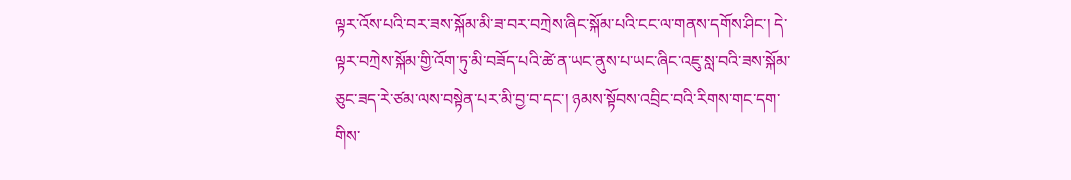ལྟར་འོས་པའི་བར་ཟས་སྐོམ་མི་ཟ་བར་བཀྲེས་ཞིང་སྐོམ་པའི་ངང་ལ་གནས་དགོས་ཤིང་། དེ་ལྟར་བཀྲེས་སྐོམ་གྱི་འོག་ཏུ་མི་བཟོད་པའི་ཚེ་ན་ཡང་ནུས་པ་ཡང་ཞིང་འཇུ་སླ་བའི་ཟས་སྐོམ་ཅུང་ཟད་རེ་ཙམ་ལས་བསྟེན་པར་མི་བྱ་བ་དང་། ཉམས་སྟོབས་འབྲིང་བའི་རིགས་གང་དག་གིས་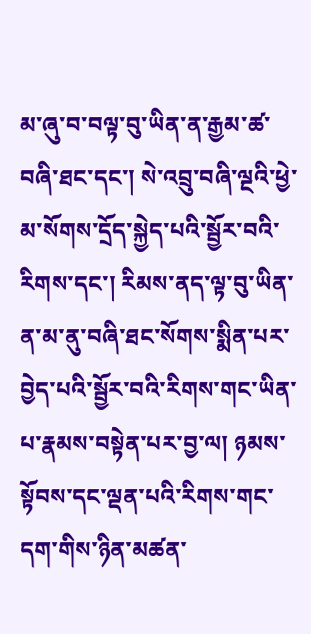མ་ཞུ་བ་བལྟ་བུ་ཡིན་ན་རྒྱམ་ཚ་བཞི་ཐང་དང་། སེ་འབྲུ་བཞི་ལྔའི་ཕྱེ་མ་སོགས་དྲོད་སྐྱེད་པའི་སྦྱོར་བའི་རིགས་དང་། རིམས་ནད་ལྟ་བུ་ཡིན་ན་མ་ནུ་བཞི་ཐང་སོགས་སྨིན་པར་བྱེད་པའི་སྦྱོར་བའི་རིགས་གང་ཡིན་པ་རྣམས་བསྟེན་པར་བྱ་ལ། ཉམས་སྟོབས་དང་ལྡན་པའི་རིགས་གང་དག་གིས་ཉིན་མཚན་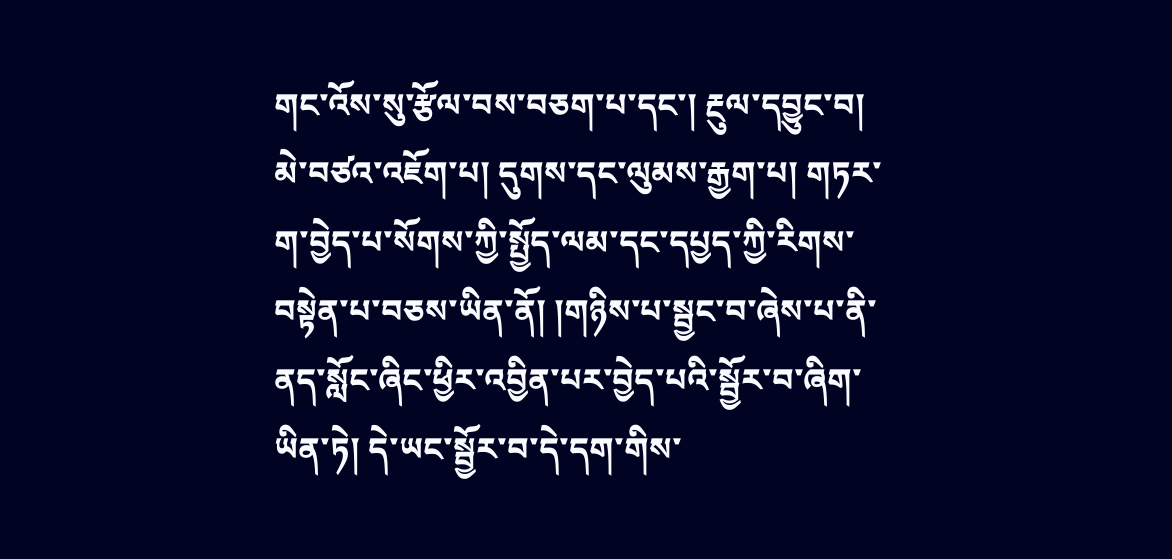གང་འོས་སུ་རྩོལ་བས་བཅག་པ་དང་། རྔུལ་དབྱུང་བ། མེ་བཙའ་འཇོག་པ། དུགས་དང་ལུམས་རྒྱག་པ། གཏར་ག་བྱེད་པ་སོགས་ཀྱི་སྤྱོད་ལམ་དང་དཔྱད་ཀྱི་རིགས་བསྟེན་པ་བཅས་ཡིན་ནོ། །གཉིས་པ་སྦྱང་བ་ཞེས་པ་ནི་ནད་སློང་ཞིང་ཕྱིར་འབྱིན་པར་བྱེད་པའི་སྦྱོར་བ་ཞིག་ཡིན་ཏེ། དེ་ཡང་སྦྱོར་བ་དེ་དག་གིས་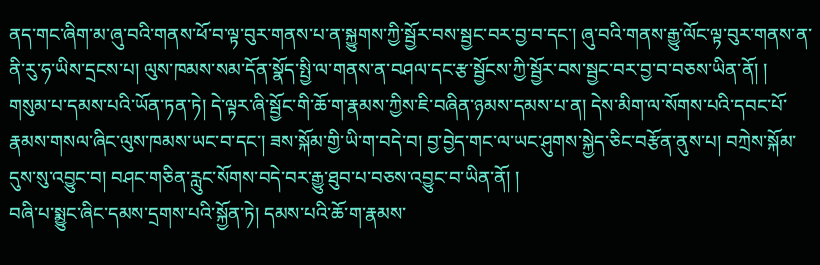ནད་གང་ཞིག་མ་ཞུ་བའི་གནས་ཕོ་བ་ལྟ་བུར་གནས་པ་ན་སྐྱུགས་ཀྱི་སྦྱོར་བས་སྦྱང་བར་བྱ་བ་དང་། ཞུ་བའི་གནས་རྒྱུ་ལོང་ལྟ་བུར་གནས་ན་ནི་རུ་ཧ་ཡིས་དྲངས་པ། ལུས་ཁམས་སམ་དོན་སྣོད་སྤྱི་ལ་གནས་ན་བཤལ་དང་རྩ་སྦྱོངས་ཀྱི་སྦྱོར་བས་སྦྱང་བར་བྱ་བ་བཅས་ཡིན་ནོ། །
གསུམ་པ་དམས་པའི་ཡོན་ཏན་ཏེ། དེ་ལྟར་ཞི་སྦྱོང་གི་ཆོ་ག་རྣམས་ཀྱིས་ཇི་བཞིན་ཉམས་དམས་པ་ན། དེས་མིག་ལ་སོགས་པའི་དབང་པོ་རྣམས་གསལ་ཞིང་ལུས་ཁམས་ཡང་བ་དང་། ཟས་སྐོམ་གྱི་ཡི་ག་བདེ་བ། བྱ་བྱེད་གང་ལ་ཡང་ཤུགས་སྐྱེད་ཅིང་བརྩོན་ནུས་པ། བཀྲེས་སྐོམ་དུས་སུ་འབྱུང་བ། བཤང་གཅིན་རླུང་སོགས་བདེ་བར་རྒྱུ་ཐུབ་པ་བཅས་འབྱུང་བ་ཡིན་ནོ། །
བཞི་པ་སྨྱུང་ཞིང་དམས་དྲགས་པའི་སྐྱོན་ཏེ། དམས་པའི་ཆོ་ག་རྣམས་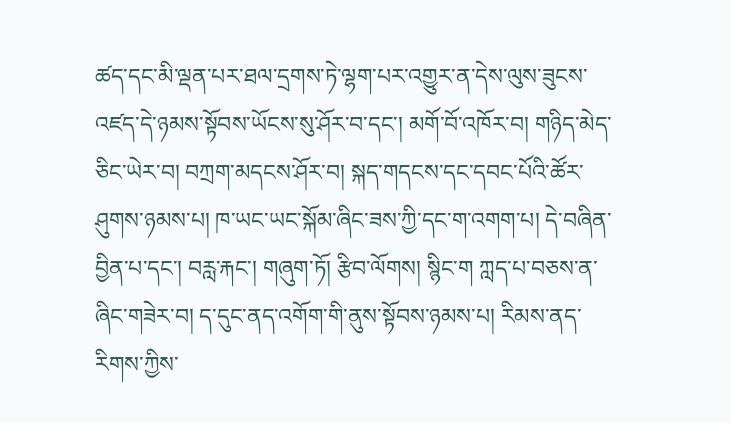ཚད་དང་མི་ལྡན་པར་ཐལ་དྲགས་ཏེ་ལྷག་པར་འགྱུར་ན་དེས་ལུས་ཟུངས་འཛད་དེ་ཉམས་སྟོབས་ཡོངས་སུ་ཤོར་བ་དང་། མགོ་བོ་འཁོར་བ། གཉིད་མེད་ཅིང་ཡེར་བ། བཀྲག་མདངས་ཤོར་བ། སྐད་གདངས་དང་དབང་པོའི་ཚོར་ཤུགས་ཉམས་པ། ཁ་ཡང་ཡང་སྐོམ་ཞིང་ཟས་ཀྱི་དང་ག་འགག་པ། དེ་བཞིན་བྱིན་པ་དང་། བརླ་རྐང་། གཞུག་ཏོ། རྩིབ་ལོགས། སྙིང་ག ཀླད་པ་བཅས་ན་ཞིང་གཟེར་བ། ད་དུང་ནད་འགོག་གི་ནུས་སྟོབས་ཉམས་པ། རིམས་ནད་རིགས་ཀྱིས་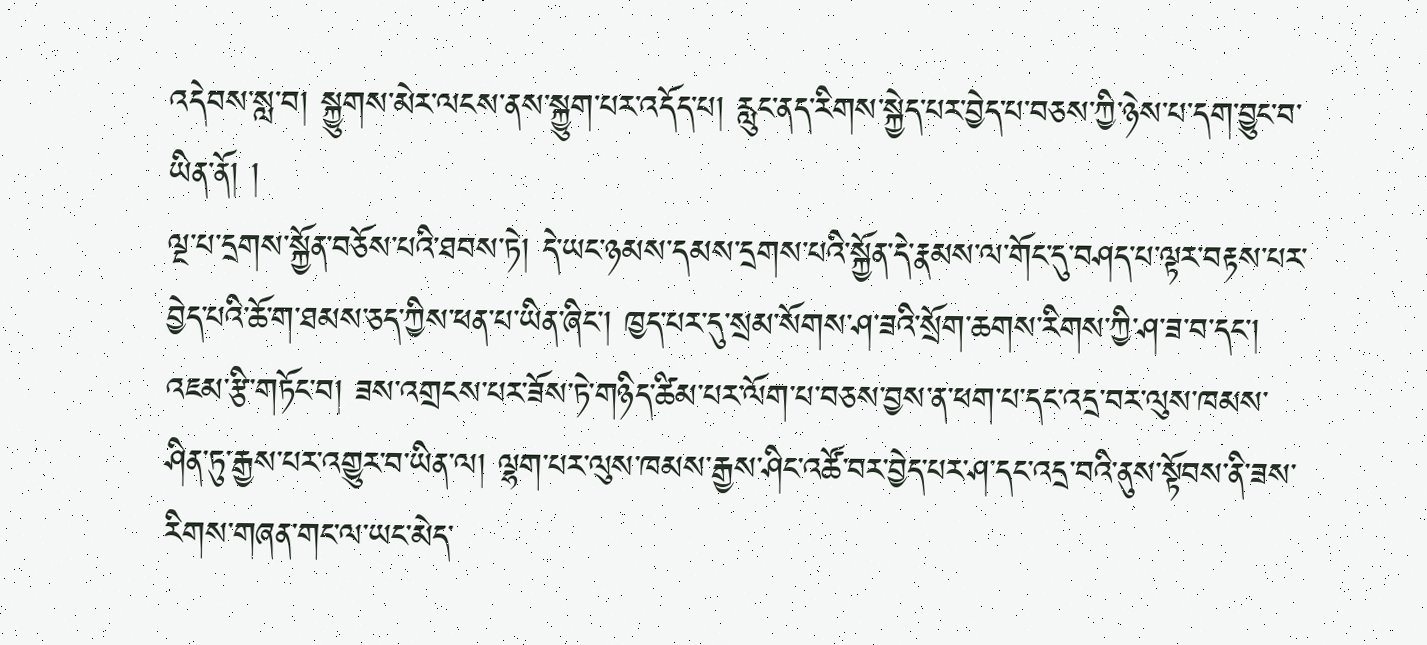འདེབས་སླ་བ། སྐྱུགས་མེར་ལངས་ནས་སྐྱུག་པར་འདོད་པ། རླུང་ནད་རིགས་སྐྱེད་པར་བྱེད་པ་བཅས་ཀྱི་ཉེས་པ་དག་བྱུང་བ་ཡིན་ནོ། །
ལྔ་པ་དྲགས་སྐྱོན་བཅོས་པའི་ཐབས་ཏེ། དེ་ཡང་ཉམས་དམས་དྲགས་པའི་སྐྱོན་དེ་རྣམས་ལ་གོང་དུ་བཤད་པ་ལྟར་བརྟས་པར་བྱེད་པའི་ཆོ་ག་ཐམས་ཅད་ཀྱིས་ཕན་པ་ཡིན་ཞིང་། ཁྱད་པར་དུ་སྲམ་སོགས་ཤ་ཟའི་སྲོག་ཆགས་རིགས་ཀྱི་ཤ་ཟ་བ་དང་། འཇམ་རྩི་གཏོང་བ། ཟས་འགྲངས་པར་ཟོས་ཏེ་གཉིད་ཚིམ་པར་ལོག་པ་བཅས་བྱས་ན་ཕག་པ་དང་འདྲ་བར་ལུས་ཁམས་ཤིན་ཏུ་རྒྱས་པར་འགྱུར་བ་ཡིན་ལ། ལྷག་པར་ལུས་ཁམས་རྒྱས་ཤིང་འཚོ་བར་བྱེད་པར་ཤ་དང་འདྲ་བའི་ནུས་སྟོབས་ནི་ཟས་རིགས་གཞན་གང་ལ་ཡང་མེད་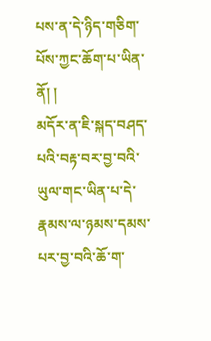པས་ན་དེ་ཉིད་གཅིག་པོས་ཀྱང་ཆོག་པ་ཡིན་ནོ། །
མདོར་ན་ཇི་སྐད་བཤད་པའི་བརྟ་བར་བྱ་བའི་ཡུལ་གང་ཡིན་པ་དེ་རྣམས་ལ་ཉམས་དམས་པར་བྱ་བའི་ཆོ་ག་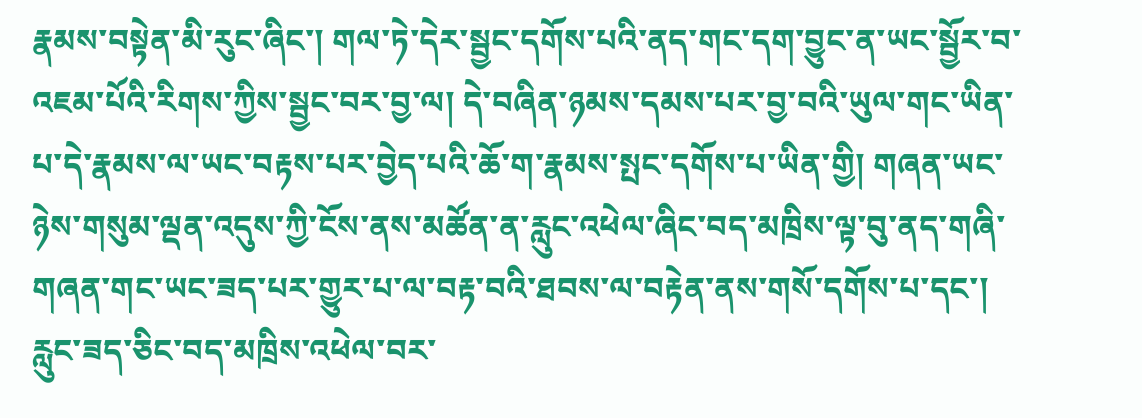རྣམས་བསྟེན་མི་རུང་ཞིང་། གལ་ཏེ་དེར་སྦྱང་དགོས་པའི་ནད་གང་དག་བྱུང་ན་ཡང་སྦྱོར་བ་འཇམ་པོའི་རིགས་ཀྱིས་སྦྱང་བར་བྱ་ལ། དེ་བཞིན་ཉམས་དམས་པར་བྱ་བའི་ཡུལ་གང་ཡིན་པ་དེ་རྣམས་ལ་ཡང་བརྟས་པར་བྱེད་པའི་ཆོ་ག་རྣམས་སྤང་དགོས་པ་ཡིན་གྱི། གཞན་ཡང་ཉེས་གསུམ་ལྡན་འདུས་ཀྱི་ངོས་ནས་མཚོན་ན་རླུང་འཕེལ་ཞིང་བད་མཁྲིས་ལྟ་བུ་ནད་གཞི་གཞན་གང་ཡང་ཟད་པར་གྱུར་པ་ལ་བརྟ་བའི་ཐབས་ལ་བརྟེན་ནས་གསོ་དགོས་པ་དང་། རླུང་ཟད་ཅིང་བད་མཁྲིས་འཕེལ་བར་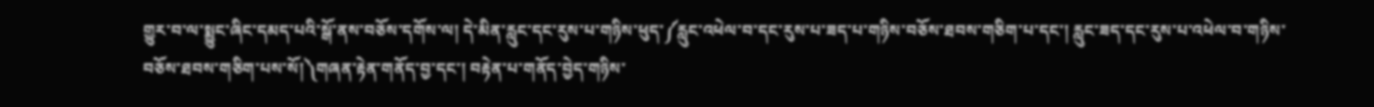གྱུར་བ་ལ་སྨྱུང་ཞིང་དམད་པའི་སྒོ་ནས་བཅོས་དགོས་ལ། དེ་མིན་རླུང་དང་རུས་པ་གཉིས་ཕུད་༼རླུང་འཕེལ་བ་དང་རུས་པ་ཟད་པ་གཉིས་བཅོས་ཐབས་གཅིག་པ་དང་། རླུང་ཟད་དང་རུས་པ་འཕེལ་བ་གཉིས་བཅོས་ཐབས་གཅིག་པས་སོ།༽གཞན་རྟེན་གནོད་བྱ་དང་། བརྟེན་པ་གནོད་བྱེད་གཉིས་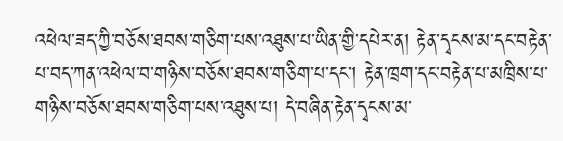འཕེལ་ཟད་ཀྱི་བཅོས་ཐབས་གཅིག་པས་འཐུས་པ་ཡིན་གྱི་དཔེར་ན། རྟེན་དྭངས་མ་དང་བརྟེན་པ་བད་ཀན་འཕེལ་བ་གཉིས་བཅོས་ཐབས་གཅིག་པ་དང་། རྟེན་ཁྲག་དང་བརྟེན་པ་མཁྲིས་པ་གཉིས་བཅོས་ཐབས་གཅིག་པས་འཐུས་པ། དེ་བཞིན་རྟེན་དྭངས་མ་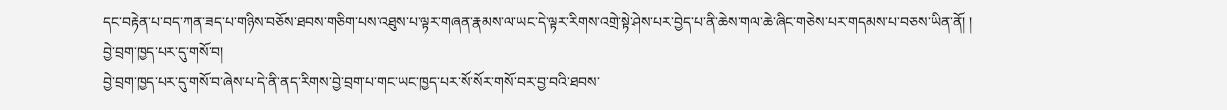དང་བརྟེན་པ་བད་ཀན་ཟད་པ་གཉིས་བཅོས་ཐབས་གཅིག་པས་འཐུས་པ་ལྟར་གཞན་རྣམས་ལ་ཡང་དེ་ལྟར་རིགས་འགྲེ་སྟེ་ཤེས་པར་བྱེད་པ་ནི་ཆེས་གལ་ཆེ་ཞིང་གཅེས་པར་གདམས་པ་བཅས་ཡིན་ནོ། །
བྱེ་བྲག་ཁྱད་པར་དུ་གསོ་བ།
བྱེ་བྲག་ཁྱད་པར་དུ་གསོ་བ་ཞེས་པ་དེ་ནི་ནད་རིགས་བྱེ་བྲག་པ་གང་ཡང་ཁྱད་པར་སོ་སོར་གསོ་བར་བྱ་བའི་ཐབས་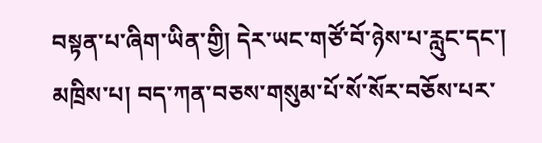བསྟན་པ་ཞིག་ཡིན་གྱི། དེར་ཡང་གཙོ་བོ་ཉེས་པ་རླུང་དང་། མཁྲིས་པ། བད་ཀན་བཅས་གསུམ་པོ་སོ་སོར་བཅོས་པར་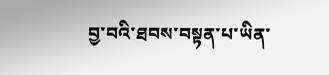བྱ་བའི་ཐབས་བསྟན་པ་ཡིན་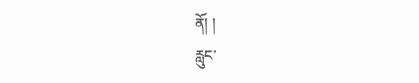ནོ། །
རླུང་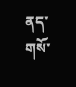ནད་གསོ་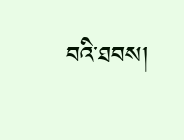བའི་ཐབས།